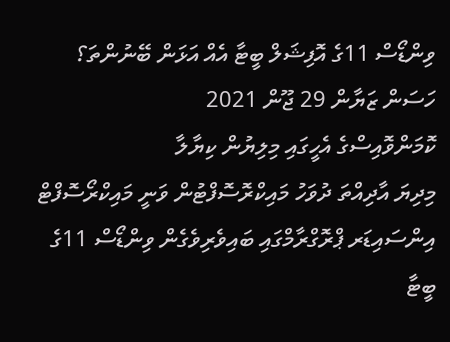ވިންޑޯސް 11ގެ އޮފިޝަލް ބީޓާ އެއް އަޅަން ބޭނުންތަ؟
ހަސަން ޒަޔާން 29 ޖޫން 2021
ކޮމަންވޮއިސްގެ އެހީގައި މިލިޔުން ކިޔާލާ
މިދިޔަ އާދިއްތަ ދުވަހު މައިކްރޮސޮފްޓުން ވަނީ މައިކްރޯސޮފްޓް އިންސައިޑަރ ޕްރޮގްރާމްގައި ބައިވެރިވެގެން ވިންޑޯސް 11ގެ ބީޓާ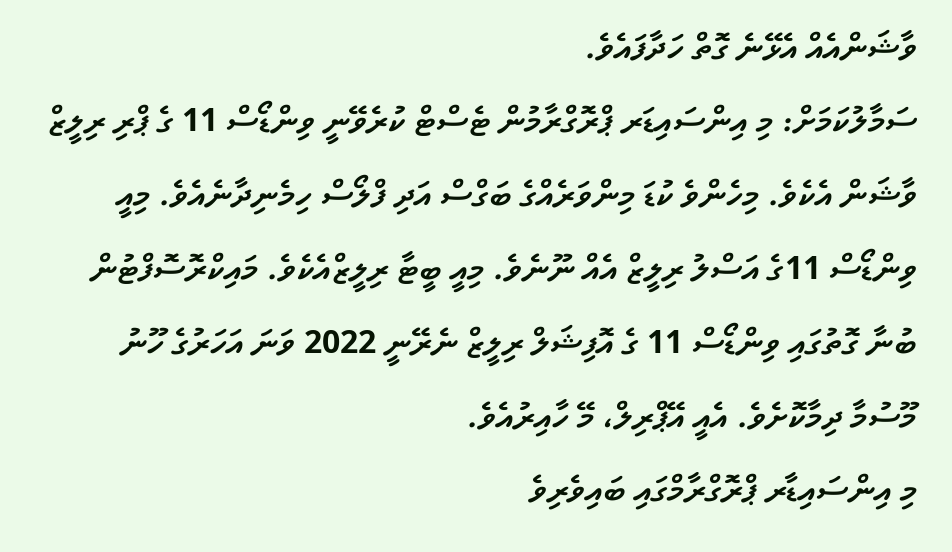ވާޝަންއެއް އެޅޭނެ ގޮތް ހަދާފައެވެ.
ސަމާލުކަމަށް: މި އިންސައިޑަރ ޕްރޮގްރާމުން ޓެސްޓް ކުރެވޭނީ ވިންޑޯސް 11 ގެ ޕްރި ރިލީޒް ވާޝަން އެކެވެ. މިހެންވެ ކުޑަ މިންވަރެއްގެ ބަގްސް އަދި ފްލޯސް ހިމެނިދާނެއެވެ. މިއީ ވިންޑޯސް 11ގެ އަސްލު ރިލީޒް އެއް ނޫނެވެ. މިއީ ބީޓާ ރިލީޒްއެކެވެ. މައިކްރޮސޮފްޓުން ބުނާ ގޮތުގައި ވިންޑޯސް 11 ގެ އޮފިޝަލް ރިލީޒް ނެރޭނީ 2022 ވަނަ އަހަރުގެ ހޫނު މޫސުމާ ދިމާކޮށެވެ. އެއީ އޭޕްރިލް، މޭ ހާއިރުއެވެ.
މި އިންސައިޑާރ ޕްރޮގްރާމްގައި ބައިވެރިވެ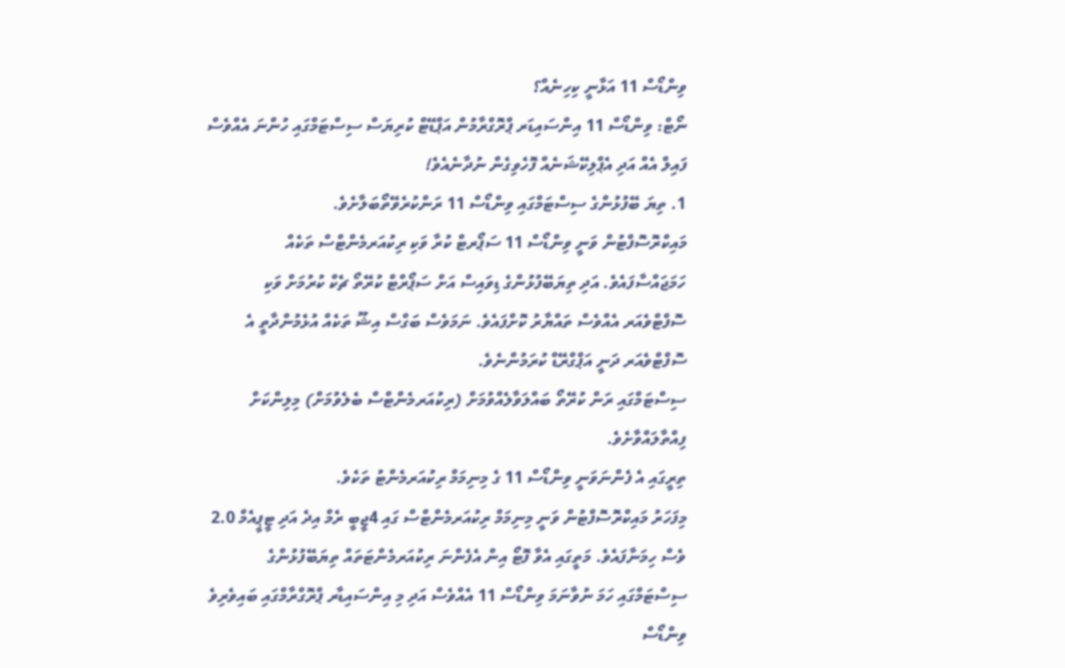ވިންޑޯސް 11 އަޅާނީ ކިހިނެއް؟
ނޯޓް: ވިންޑޯސް 11 އިންސައިޑަރ ޕްރޮގްރާމުން އަޕްޑޭޓް ކުރިޔަސް ސިސްޓަމްގައި ހުންނަ އެއްވެސް ފައިލް އެއް އަދި އެޕްލިކޭޝަނެއް ފޮހެވިގެން ނުދާނެއެވެ!
1. ތިޔަ ބޭފުޅުންގެ ސިސްޓަމްގައި ވިންޑޯސް 11 ރަންކުރެވޭތޯބަލާށެވެ.
މައިކްރޮސޮފްޓުން ވަނީ ވިންޑޯސް 11 ސަޕޯރޓް ކުރާ ވަކި ރިކުއަރމެންޓްސް ތަކެއް ހަމަޖައްސާފައެވެ. އަދި ތިޔަބޭފުޅުންގެ ޑިވައިސް އަށް ސަޕޯރްޓް ކުރޭތޯ ޗެކް ކުރުމަށް ވަކި ސޮފްޓްވެއަރ އެއްވެސް ތައްޔާރު ކޮށްފައެވެ. ނަމަވެސް ބަގްސް އިޝޫ ތަކެއް އުޅެމުންދާތީ އެ ސޮފްޓްވެއަރ ދަނީ އަޕްގްރޭޑް ކުރަމުންނެވެ.
ސިސްޓަމްގައި ރަން ކުރޭތޯ ބައްލަވާލެއްވުމަށް (ރިކުއަރމެންޓްސް ބެލެވުމަށް) މިލިންކަށް ފިއްތާލައްވާށެވެ.
ތިރީގައި އެ ފެންނަވަނީ ވިންޑޯސް 11 ގެ މިނިމަމް ރިކުއަރމެންޓު ތަކެވެ.
މިފަހަރު މައިކްރޮސޮފްޓުން ވަނީ މިނިމަމް ރިކުއަރމެންޓްސް ގައި 4ޖީބީ ރެމް އިދެ އަދި ޓީޕީއެމް 2.0 ވެސް ހިމަނާފައެވެ. މަތީގައި އެވާ ފޮޓޯ އިން އެފެންނަ ރިކުއަރމެންޓަތައް ތިޔަބޭފުޅުންގެ ސިސްޓަމްގައި ހަމަ ނުވާނަމަ ވިންޑޯސް 11 އެއްވެސް އަދި މި އިންސައިޑާރ ޕްރޮގްރާމްގައި ބައިވެރިވެ ވިންޑޯސް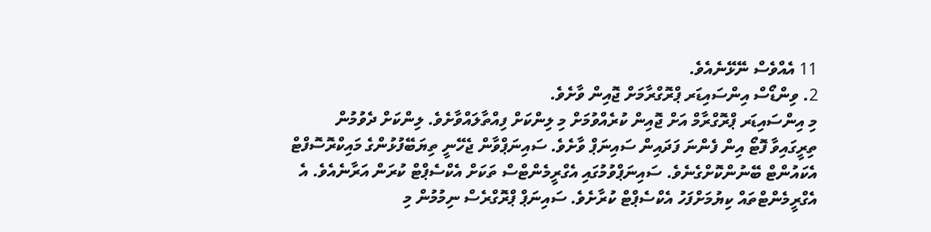11 އެއްވެސް ނޭޅޭނެއެވެ.
2. ވިންޑޯސް އިންސައިޑަރ ޕްރޮގްރާމަށް ޖޮއިން ވާށެވެ.
މި އިންސައިޑަރ ޕްރޮގްރާމް އަށް ޖޮއިން ކުރެއްވުމަށް މި ލިންކަށް ފިއްތާލައްވާށެވެ. ލިންކަށް ދެވުމުން ތިރީގައިވާ ފޮޓޯ އިން ފެންނަ ފަދައިން ސައިނަޕް ވާށެވެ. ސައިނަޕްވާން ޖެހޭނީ ތިޔަބޭފުޅުންގެ މައިކްރޮސޮފްޓް އެކައުންޓް ބޭނުންކޮށްގެނެވެ. ސައިނަޕްވުމުގައި އެގްރީމެންޓްސް ތަކަށް އެކްސެޕްޓް ކުރަން އަރާނެއެވެ. އެ އެގްރީމެންޓްތައް ކިޔުމަށްފަހު އެކްސެޕްޓް ކުރާށެވެ. ސައިނަޕް ޕްރޮގްރެސް ނިމުމުން މި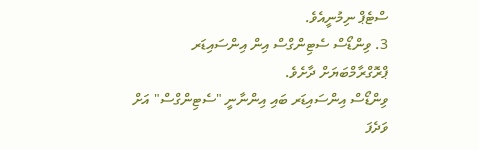ސްޓެޕް ނިމުނީއެވެ.
3. ވިންޑޯސް ސެޓިންގްސް އިން އިންސައިޑަރ ޕްރޮގްރާމްބަޔަށް ދާށެވެ.
ވިންޑޯސް އިންސައިޑަރ ބައި އިންނާނީ "ސެޓިންގްސް" އަށް ވަދެފަ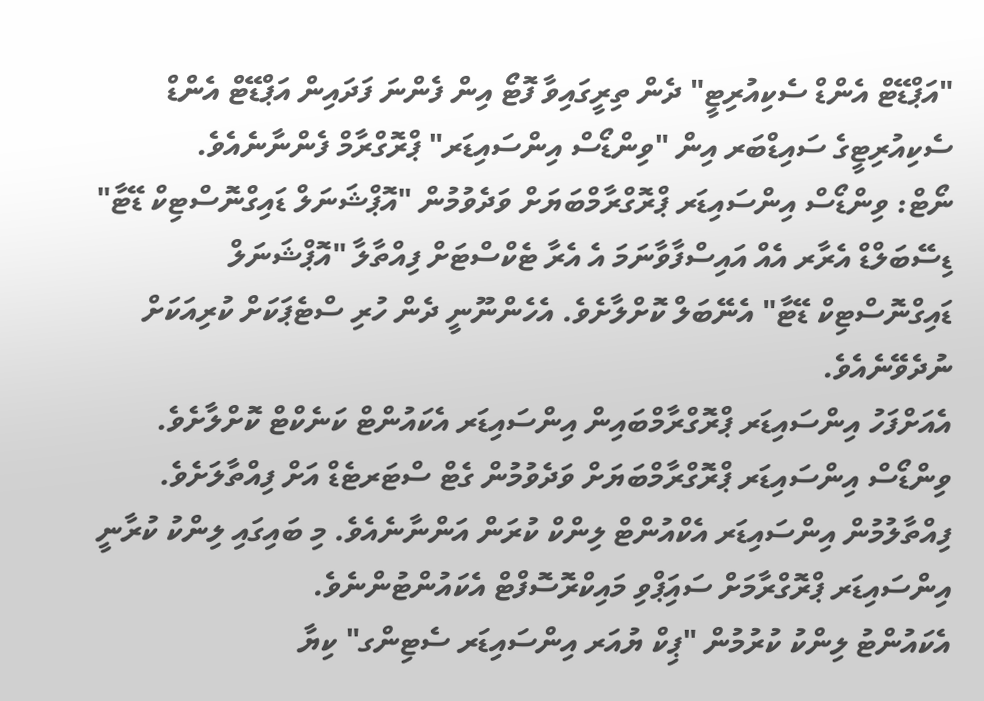"އަޕްޑޭޓް އެންޑް ސެކިއުރިޓީ" ދެން ތިރީގައިވާ ފޮޓޯ އިން ފެންނަ ފަދައިން އަޕްޑޭޓް އެންޑް ސެކިއުރިޓީގެ ސައިޑްބަރ އިން "ވިންޑޯސް އިންސައިޑަރ" ޕްރޮގްރާމް ފެންނާނެއެވެ.
ނޯޓް: ވިންޑޯސް އިންސައިޑަރ ޕްރޮގްރާމްބަޔަށް ވަދެވުމުން "އޮޕްޝަނަލް ޑައިގްނޮސްޓިކް ޑޭޓާ" ޑިސޭބަލްޑް އެރާރ އެއް އައިސްފާވާނަމަ އެ އެރާ ޓެކްސްޓަށް ފިއްތާލާ "އޮޕްޝަނަލް ޑައިގްނޮސްޓިކް ޑޭޓާ" އެނޭބަލް ކޮށްލާށެވެ. އެހެންނޫނީ ދެން ހުރި ސްޓެޕަކަށް ކުރިއަކަށް ނުދެވޭނެއެވެ.
އެއަށްފަހު އިންސައިޑަރ ޕްރޮގްރާމްބައިން އިންސައިޑަރ އެކައުންޓް ކަނެކްޓް ކޮށްލާށެވެ.
ވިންޑޯސް އިންސައިޑަރ ޕްރޮގްރާމްބަޔަށް ވަދެވުމުން ގެޓް ސްޓަރޓެޑް އަށް ފިއްތާލަށެވެ. ފިއްތާލުމުން އިންސައިޑަރ އެކްއުންޓް ލިންކް ކުރަން އަންނާނެއެވެ. މި ބައިގައި ލިންކު ކުރާނީ އިންސައިޑަރ ޕްރޮގްރާމަށް ސައިަޕްވި މައިކްރޮސޮފްޓް އެކައުންޓުންނެވެ.
އެކައުންޓު ލިންކު ކުރުމުން "ޕިކް ޔުއަރ އިންސައިޑަރ ސެޓިންގ" ކިޔާ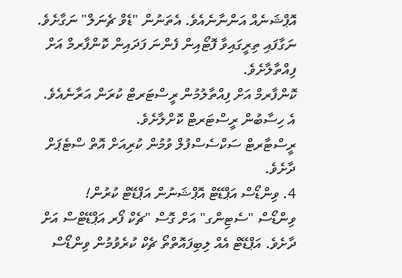އޮޕްޝަނެއް އަންނާނެއެވެ. އެތަނުން "ޑެވް ޗެނަލް" ނަގާށެވެ. ނަގާފައި ތިރީގައިވާ ފޮޓޯއިން ފެންނަ ފަދައިން ކޮންފާރމް އަށް ފިއްތާލާށެވެ.
ކޮންފާރމް އަށް ފިއްތާލުމުން ރީސްޓަރޓް ކުރަން އަރާނެއެވެ. އެ ހިސާބުން ރީސްޓަރޓް ކޮށްލާށެވެ.
ރީސްޓާރޓް ސަކްސެސްފުލް ވުމުން ކުރިއަށް އޮތް ސްޓެޕަށް ދާށެވެ.
4. ވިންޑޯސް އަޕްޑޭޓް އޮޕްޝަނުން އަޕްޑޭޓް ކުރުން!
ވިންޑޯސް "ސެޓިންގ" އަށް ގޮސް "ޗެކް ފޯރ އަޕްޑޭޓްސް އަށް ދާށެވެ. އަޕްޑޭޓް އެއް ލިބިފައޮތްތޯ ޗެކް ކުރެވުމުން ވިންޑޯސް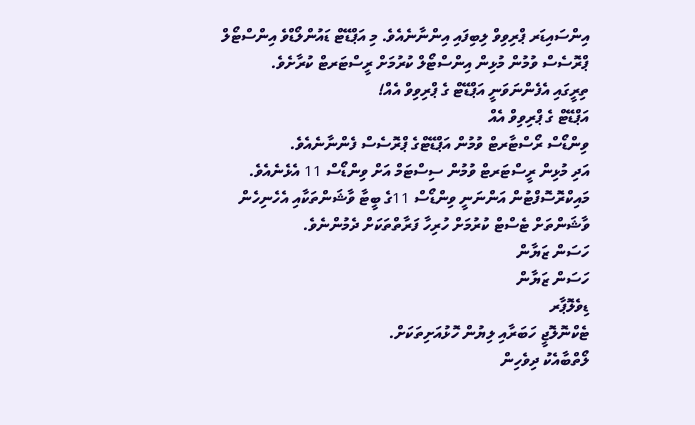އިންސައިޑަރ ޕްރިވިވް ލިބިފައި އިންނާނެއެވެ. މި އަޕްޑޭޓް ޑައުންލޯޑްވެ އިންސްޓޯލް ޕްރޮސެސް ވުމުން މުޅިން އިންސްޓޯލް ކުރުމަށް ރީސްޓަރޓް ކުރާށެވެ.
ތިރީގައި އެފެންނަވަނީ އަޕްޑޭޓް ގެ ޕްރިވިވް އެއް!
އަޕްޑޭޓް ގެ ޕްރިވިވް އެއް
ވިންޑޯސް ރޯސްޓާރޓް ވުމުން އަޕްޑޭޓްގެ ޕްރޮސެސް ފެންނާނެއެވެ.
އަދި މުޅިން ރީސްޓަރޓް ވުމުން ސިސްޓަމް އަށް ވިންޑޯސް 11 އެޅެނެއެވެ.
މައިކްރޮސޮފްޓުން އަންނަނީ ވިންޑޯސް 11ގެ ބީޓާ ވާޝަންތަކާއި އެހެނިހެން ވާޝަންތަށް ޓެސްޓް ކުރުމަށް ހުރިހާ ފަރާތްތަކަށް ދެމުންނެވެ.
ހަސަން ޒަޔާން
ހަސަން ޒަޔާން
ޑިވެލޮޕާރ
ޓެކްނޮލޮޖީ ހަބަރާއި ލިޔުން ހޮޅުއަށިތަކަށް.
ލޯތްބާއެކު ދިވެހިން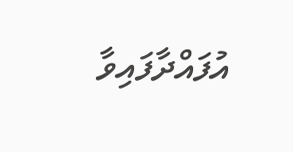އުފައްދާފައިވާ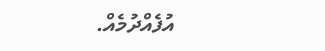އުފެއްދުމެއް.